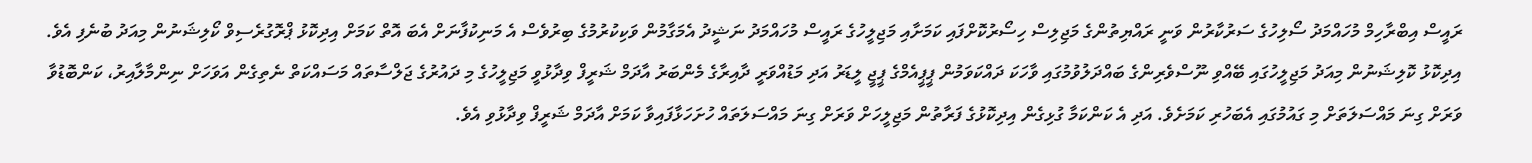ރައީސް އިބްރާހިމް މުހައްމަދު ސޯލިހުގެ ސަރުކާރުން ވަނީ ރައްޔިތުންގެ މަޖިލިސް ހިސޯރުކޮށްފައި ކަމަށާއި މަޖިލީހުގެ ރައީސް މުހައްމަދު ނަޝީދު އެމަގާމުން ވަކިކުރުމުގެ ބިރުވެސް އެ މަނިކުފާނަށް އެބަ އޮތް ކަމަށް އިދިކޮޅު ޕްރޮގުރެސިވް ކޯލިޝަނުން މިއަދު ބުނެފި އެވެ.
އިދިކޮޅު ކޮލިޝަނުން މިއަދު މަޖިލީހުގައި ބޭއްވި ނޫސްވެރިންގެ ބައްދަލުވުމުގައި ވާހަކަ ދައްކަވަމުން ޕީޕީއެމްގެ ޕީޖީ ލީޑަރު އަދި މަޑުއްވަރީ ދާއިރާގެ މެންބަރު އާދަމް ޝަރީފް ވިދާޅުވީ މަޖިލީހުގެ މި ދައުރުގެ ޖަލްސާތައް މަސައްކަތް ނެތިގެން އަވަހަށް ނިންމާލާއިރު، ކަންބޮޑުވާ ވަރަށް ގިނަ މައްސަލަތަށް މި ގައުމުގައި އެބަހުރި ކަމަށެވެ. އަދި އެ ކަންކަމާ ގުޅިގެން އިދިކޮޅުގެ ފަރާތުން މަޖިލީހަށް ވަރަށް ގިނަ މައްސަލަތައް ހުށަހަޅާފައިވާ ކަމަށް އާދަމް ޝަރީފް ވިދާޅުވި އެވެ.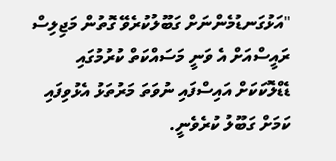"އަޅުގަނޑުމެންނަށް ގަބޫލުކުރެވޭ ގޮތުން މަޖިލިސް ރައީސްއަށް އެ ވަނީ މަސައްކަތް ކުރުމުގައި ޑެޑްލޮކަކަށް އައިސްފައި ނުވަތަ މަރުތަޅު އެޅުވިފައި ކަމަށް ގަބޫލު ކުރެވެނީ.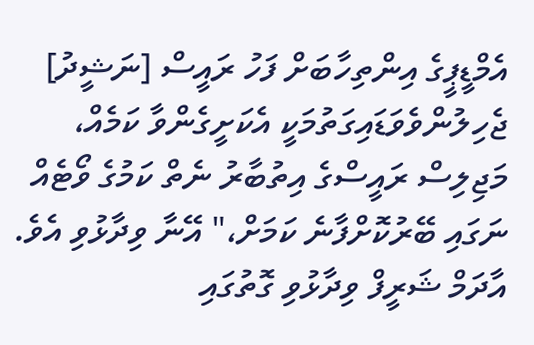އެމްޑީޕީގެ އިންތިހާބަށް ފަހު ރައީސް [ނަޝީދު] ޖެހިލުންވެވަޑައިގަތުމަކީ އެކަށީގެންވާ ކަމެއް، މަޖިލިސް ރައީސްގެ އިތުބާރު ނެތް ކަމުގެ ވޯޓެއް ނަގައި ބޭރުކޮށްފާނެ ކަމަށް،" އޭނާ ވިދާޅުވި އެވެ.
އާދަމް ޝަރީފް ވިދާޅުވި ގޮތުގައި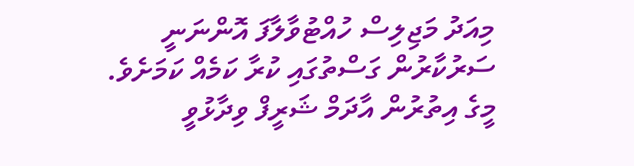މިއަދު މަޖިލިސް ހުއްޓުވާލާފަ އޮންނަނީ ސަރުކާރުން ގަސްތުގައި ކުރާ ކަމެއް ކަމަށެވެ.
މީގެ އިތުރުން އާދަމް ޝަރީފް ވިދާޅުވީ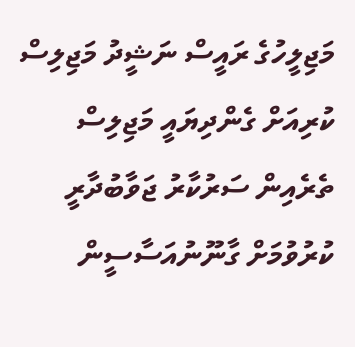މަޖިލީހުގެ ރައީސް ނަޝީދު މަޖިލިސް ކުރިއަށް ގެންދިޔައީ މަޖިލިސް ތެރެއިން ސަރުކާރު ޖަވާބުދާރީ ކުރުވުމަށް ގާނޫނުއަސާސީން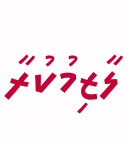ލާޒިމުކުރާ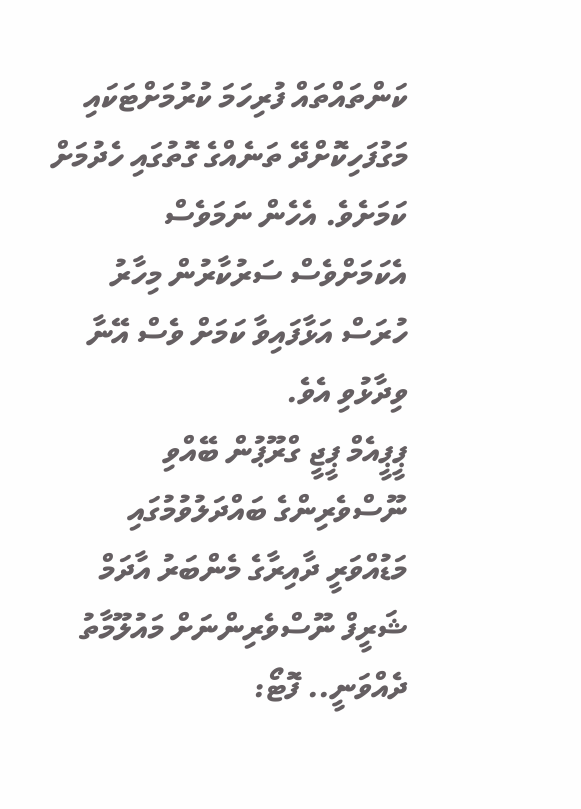ކަންތައްތައް ފުރިހަމަ ކުރުމަށްޓަކައި މަގުފަހިކޮށްދޭ ތަނެއްގެ ގޮތުގައި ހެދުމަށް ކަމަށެވެ. އެހެން ނަމަވެސް އެކަމަށްވެސް ސަރުކާރުން މިހާރު ހުރަސް އަޅާފައިވާ ކަމަށް ވެސް އޭނާ ވިދާޅުވި އެވެ.
ޕީޕީއެމް ޕީޖީ ގްރޫޕުން ބޭއްވި ނޫސްވެރިންގެ ބައްދަލުވުމުގައި މަޑުއްވަރީ ދާއިރާގެ މެންބަރު އާދަމް ޝަރީފް ނޫސްވެރިންނަށް މައުލޫމާތު ދެއްވަނީ.. ފޮޓޯ: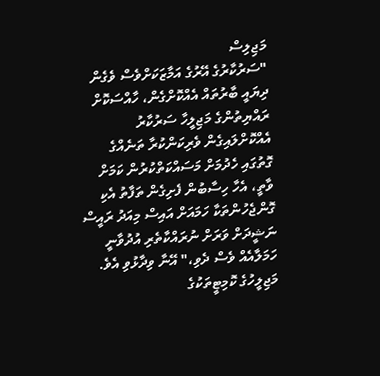މަޖިލިސް
"ސަރުކާރުގެ އޭރުގެ އަމާޒަކަށްވެސް ވެގެން ދިޔައީ ބާރުތައް އެއްކޮށްގެން، ހާއްސަކޮށް ރައްޔިތުންގެ މަޖިލީހާ ސަރުކާރު އެއްކޮށްލައިގެން ވެރިކަންކުރާ ތަނެއްގެ ގޮތުގައި ހެދުމަށް މަސައްކަތްކުރުން ކަމަށް ވާތީ، އެހާ ހިސާބުން ފެށިގެން ތަފާތު އެކި ގޮންޖެހުންތަކާ ހަމައަށް އައިސް މިއަދު ރައީސް ނަޝީދަށް ވަރަށް ނުރައްކާތެރި އުދުވާނީ ހަމަލާއެއް ވެސް ދެވި،" އޭނާ ވިދާޅުވި އެވެ.
މަޖިލީހުގެ ކޮމިޓީތަކުގެ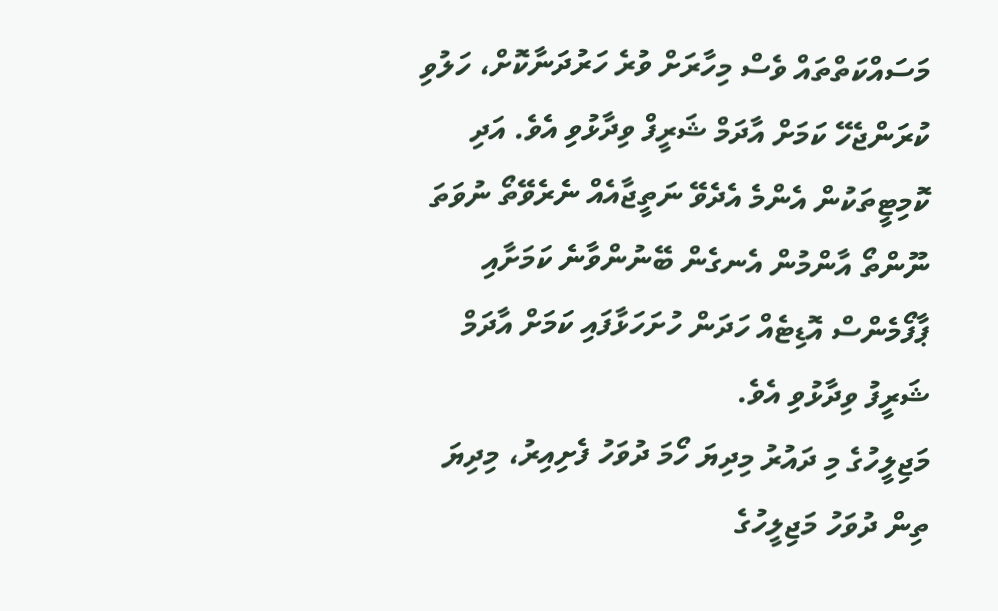މަސައްކަތްތައް ވެސް މިހާރަށް ވުރެ ހަރުދަނާކޮށް، ހަލުވި ކުރަންޖެހޭ ކަމަށް އާދަމް ޝަރީފް ވިދާޅުވި އެވެ. އަދި ކޮމިޓީތަކުން އެންމެ އެދެވޭ ނަތީޖާއެއް ނެރެވޭތޯ ނުވަތަ ނޫންތޯ އާންމުން އެނގެން ބޭނުންވާނެ ކަމަށާއި ޕާފޯމެންސް އޮޑިޓެއް ހަދަން ހުށަހަޅާފައި ކަމަށް އާދަމް ޝަރީފު ވިދާޅުވި އެވެ.
މަޖިލީހުގެ މި ދައުރު މިދިޔަ ހޯމަ ދުވަހު ފެށިއިރު، މިދިޔަ ތިން ދުވަހު މަޖިލީހުގެ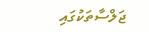ޖަލްސާތަކުގައި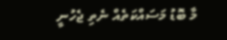މާ ބޮޑު މަސައްކަތެއް ނެތި ޖެހުނީ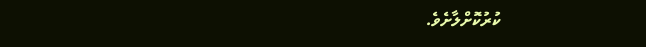ކުރުކޮށްލާށެވެ.